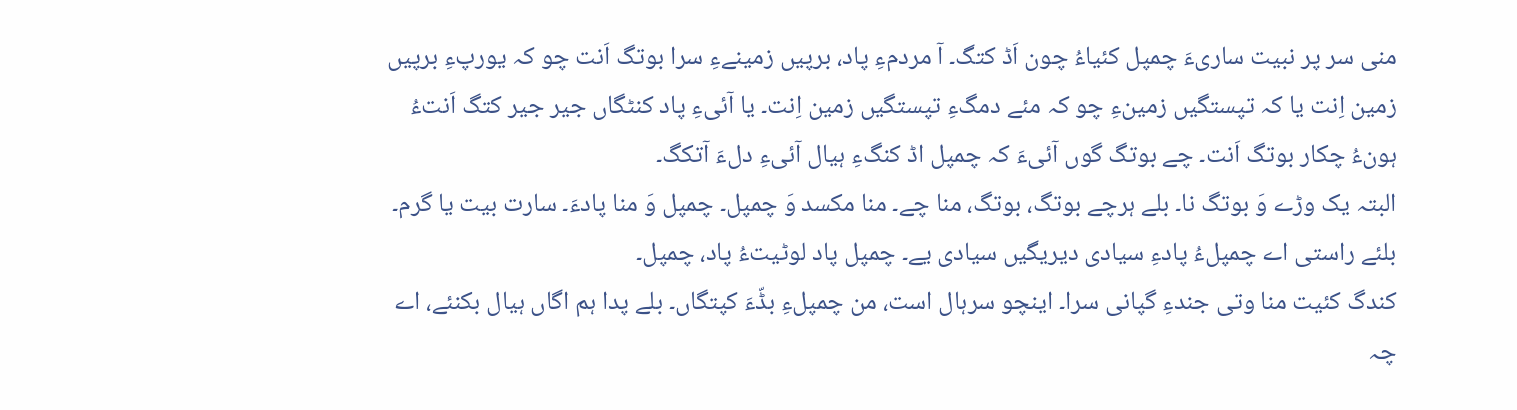منی سر پر نبیت ساریءَ چمپل کئیاءُ چون اَڈ کتگ۔ آ مردمءِ پاد، برپیں زمینےءِ سرا بوتگ اَنت چو کہ یورپءِ برپیں زمین اِنت یا کہ تپستگیں زمینءِ چو کہ مئے دمگءِ تپستگیں زمین اِنت۔ یا آئیءِ پاد کنٹگاں جیر جیر کتگ اَنتءُ ہونءُ چکار بوتگ اَنت۔ چے بوتگ گوں آئیءَ کہ چمپل اڈ کنگءِ ہیال آئیءِ دلءَ آتکگ۔
البتہ یک وڑے وَ بوتگ نا۔ بلے ہرچے بوتگ، بوتگ، منا چے۔ منا مکسد وَ چمپل۔ چمپل وَ منا پادءَ۔ سارت بیت یا گرم۔
بلئے راستی اے چمپلءُ پادءِ سیادی دیریگیں سیادی یے۔ چمپل پاد لوٹیتءُ پاد، چمپل۔
کندگ کئیت منا وتی جندءِ گپانی سرا۔ اینچو سرہال است، من چمپلءِ بڈّءَ کپتگاں۔ بلے پدا ہم اگاں ہیال بکنئے، اے چہ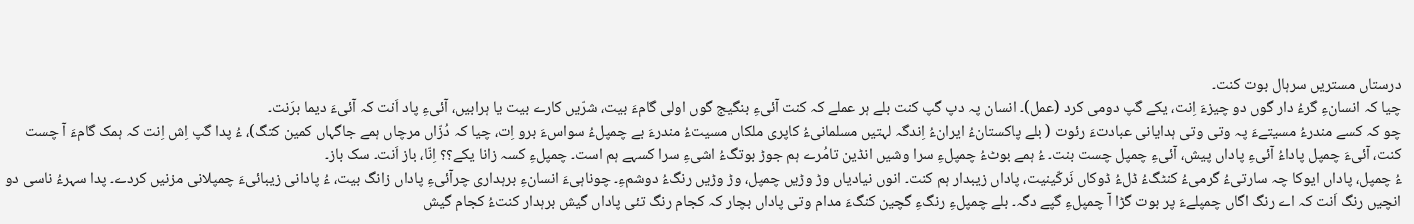درستاں مستریں سرہال بوت کنت۔
چیا کہ انسانءِ گرءُ دار گوں دو چیزءَ اِنت، یکے گپ دومی کرد (عمل)۔ انسان پہ دپ گپ کنت بلے ہر عملے کہ کنت آئیءِ بنگیج گوں اولی گامءَ بیت، شرّیں کارے بیت یا ہرابیں، آئیءِ پاد اَنت کہ آئیءَ دیما برَنت۔
چو کہ کسے مندرءُ مسیتےءَ پہ وتی وتی ہدایانی عبادتءَ رئوت ( بلے پاکستانءُ ایرانءُ اِندگہ لہتیں مسلمانیءُ کاپری ملکاں مسیتءُ مندرءَ بے چمپلءُ سواسءَ برو اِت، چیا کہ دُزّاں مرچاں ہمے جاگہاں کمین کتگ)، ءُ پدا گپ اِش اِنت کہ ہمک گامءَ آ چست کنت، آئیءَ چمپل پاداءُ آئیءِ پاداں پیش، آئیءِ چمپل چست بنت۔ ءُ ہمے بوٹءُ چمپلءِ سرا وشیں انڈین تامُرے ہم جوڑ بوتگءُ اشیءِ سرا کسہے ہم است۔ چمپلءِ کسہ زانا یکے؟؟ اِنّا، باز اَنت۔ سک باز۔
ءُ چمپل، پاداں ایوکا چہ سارتیءُ گرمیءُ کنٹگءُ ڈلءُ ڈوکاں نَرکّینیت، پاداں زیبدار ہم کنت۔ انوں نیادیاں وڑ وڑیں چمپل، وڑ وڑیں رنگءُ دوشمءِ۔ چوناہیءَ انسانءِ برہداری چرآئیءِ پاداں زانگ بیت، ءُ پادانی زیبائیءَ چمپلانی مزنیں کردے۔ پدا سہرءُ ناسی دو انچیں رنگ اَنت کہ اے رنگ اگاں چمپلےءَ پر بوت گڑا آ چمپلءِ گپے دگہ۔ بلے چمپلءِ رنگءِ گچین کنگءَ مدام وتی پاداں بچار کہ کجام رنگ تئی پاداں گیش برہدار کنتءُ کجام گیش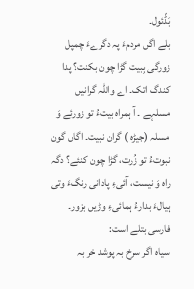بَڈّئول۔
بلے اگں مردمءَ پہ دگرےءَ چمپل زورگی بِبیت گڑا چون بکنت؟ پدا کندگ اتک۔ اے واللہ گرانیں مسلہے ۔ آ ہمراہ بیتءُ تو زورئے وَ مسلہ (جیڑہ ) گران نبیت۔ اگاں گون نبوتءُ تو زُرت، گڑا چون کنئے؟ دگہ راہ وَ نیست، آئیءِ پادانی رنگءَ وتی ہیالءَ بدارءُ ہمائیءِ وڑیں بزور۔ فارسی بتلے است:
سیاہ اگر سرخ بہ پوشد خر بہ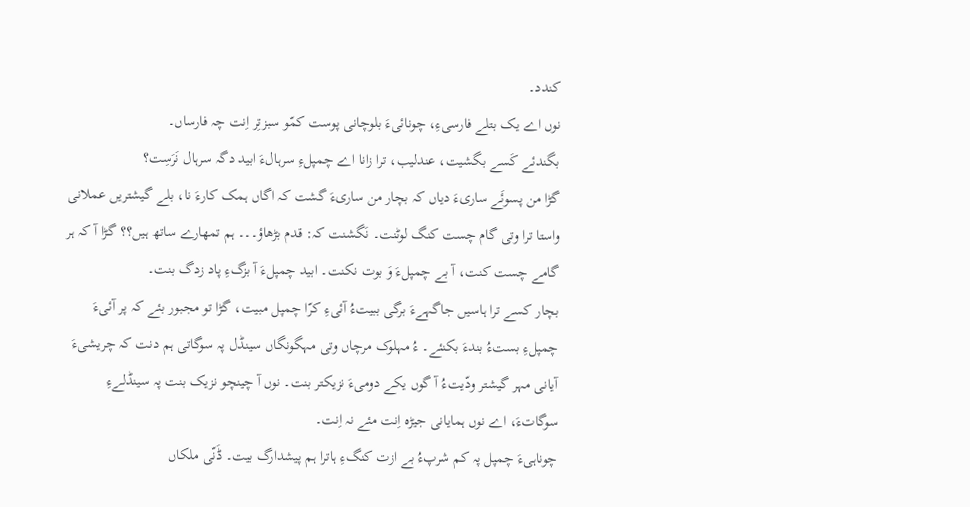کندد۔
نوں اے یک بتلے فارسیءِ، چونائیءَ بلوچانی پوست کمّو سبزتِر اِنت چہ فارساں۔
بگندئے کَسے بگشیت، عندلیب، ترا زانا اے چمپلءِ سرہالءَ ابید دگہ سرہال نَرَسِت؟
گڑا من پسوئَے ساریءَ دیاں کہ بچار من ساریءَ گشت کہ اگاں ہمک کارءَ نا، بلے گیشتریں عملانی واستا ترا وتی گام چست کنگ لوٹنت۔ نَگشنت کہ: قدم بڑھاؤ۔۔۔ ہم تمھارے ساتھ ہیں؟؟ گڑا آ کہ ہر گامے چست کنت، آ بے چمپلءَ وَ بوت نکنت۔ ابید چمپلءَ آ بزگءِ پاد زدگ بنت۔
بچار کسے ترا ہاسیں جاگہےءَ برگی ببیتءُ آئیءِ کرّا چمپل مبیت، گڑا تو مجبور بئے کہ پر آئیءَ چمپلءِ بستءُ بندءَ بکنئے۔ ءُ مہلوک مرچاں وتی مہگونگاں سینڈل پہ سوگاتی ہم دنت کہ چریشیءَ آیانی مہر گیشتر ودّیتءُ آ گوں یکے دومیءَ نزیکتر بنت۔ نوں آ چینچو نزیک بنت پہ سینڈلےءِ سوگاتءَ، اے نوں ہمایانی جیڑہ اِنت مئے نہ اِنت۔
چوناہیءَ چمپل پہ کم شرپءُ بے ازت کنگءِ ہاترا ہم پیشدارگ بیت۔ ڈَنّی ملکاں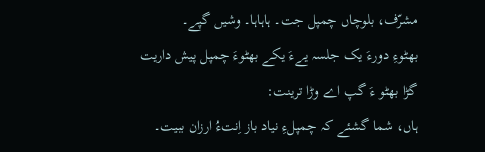مشرّف، بلوچاں چمپل جت۔ ہاہاہا۔ وشیں گپے۔
بھٹوءِ دورءَ یک جلسہ یےءَ یکے بھٹوءَ چمپل پیش داریت گڑا بھٹو ءَ گپ اے وڑا ترینت:
ہاں، شما گشئے کہ چمپلءِ نیاد باز اِنتءُ ارزان ببیت۔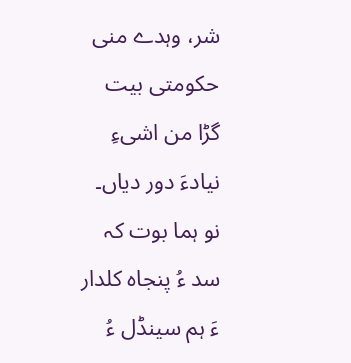شر، وہدے منی حکومتی بیت گڑا من اشیءِ نیادءَ دور دیاں۔
نو ہما بوت کہ سد ءُ پنجاہ کلدار ءَ ہم سینڈل ءُ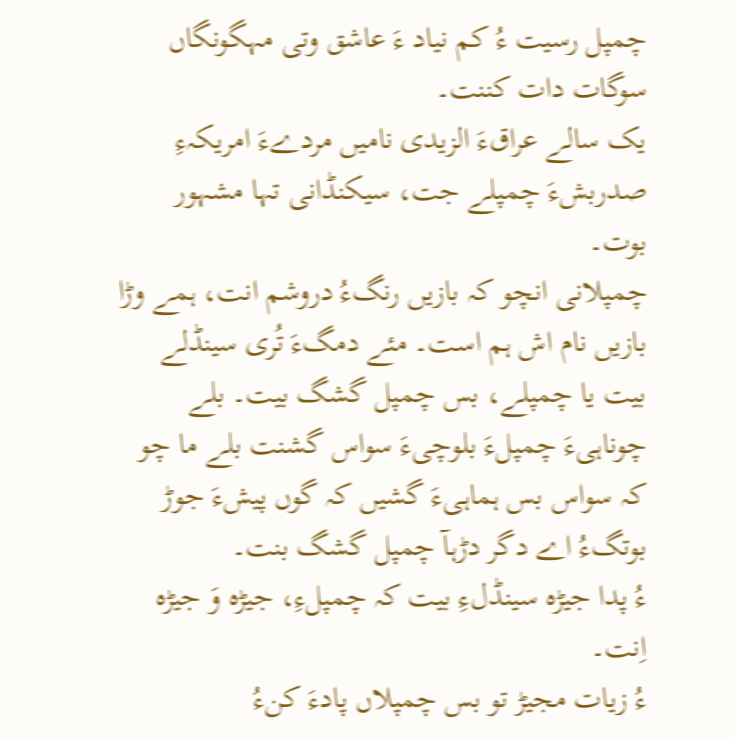چمپل رسیت ءُ کم نیاد ءَ عاشق وتی مہگونگاں سوگات دات کننت۔
یک سالے عراقءَ الزیدی نامیں مردےءَ امریکہءِ صدربشءَ چمپلے جت، سیکنڈانی تہا مشہور بوت۔
چمپلانی انچو کہ بازیں رنگءُ دروشم انت، ہمے وڑا بازیں نام اش ہم است۔ مئے دمگءَ تُری سینڈلے بیت یا چمپلے، بس چمپل گشگ بیت۔ بلے چوناہیءَ چمپلءَ بلوچیءَ سواس گشنت بلے ما چو کہ سواس بس ہماہیءَ گشیں کہ گوں پیشءَ جوڑ بوتگءُ اے دگر دڑہآ چمپل گشگ بنت۔
ءُ پدا جیڑہ سینڈلءِ بیت کہ چمپلءِ، جیڑہ وَ جیڑہ اِنت۔
ءُ زیات مجیڑ تو بس چمپلاں پادءَ کنءُ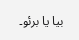بیا یا برئو۔